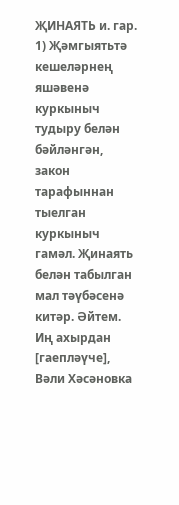ҖИНАЯТЬ и. гар. 1) Җәмгыятьтә кешеләрнең яшәвенә куркыныч тудыру белән бәйләнгән, закон тарафыннан тыелган куркыныч гамәл. Җинаять белән табылган мал тәүбәсенә китәр. Әйтем. Иң ахырдан [гаепләүче], Вәли Хәсәновка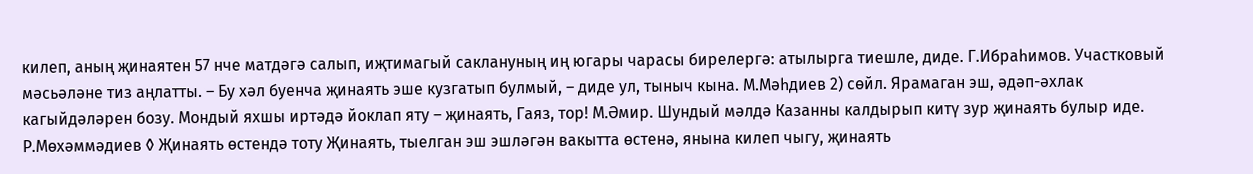килеп, аның җинаятен 57 нче матдәгә салып, иҗтимагый саклануның иң югары чарасы бирелергә: атылырга тиешле, диде. Г.Ибраһимов. Участковый мәсьәләне тиз аңлатты. – Бу хәл буенча җинаять эше кузгатып булмый, – диде ул, тыныч кына. М.Мәһдиев 2) сөйл. Ярамаган эш, әдәп-әхлак кагыйдәләрен бозу. Мондый яхшы иртәдә йоклап яту – җинаять, Гаяз, тор! М.Әмир. Шундый мәлдә Казанны калдырып китү зур җинаять булыр иде. Р.Мөхәммәдиев ◊ Җинаять өстендә тоту Җинаять, тыелган эш эшләгән вакытта өстенә, янына килеп чыгу, җинаять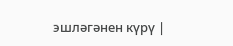эшләгәнен күрү |